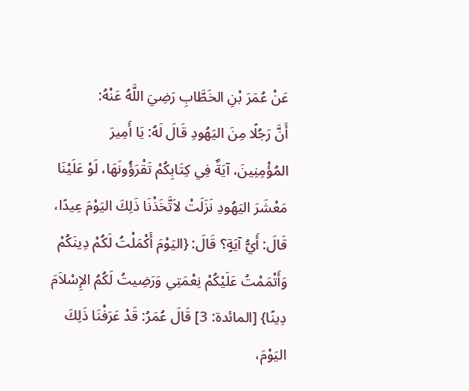عَنْ عُمَرَ بْنِ الخَطَّابِ رَضِيَ اللَّهُ عَنْهُ:
أَنَّ رَجُلًا مِنَ اليَهُودِ قَالَ لَهُ: يَا أَمِيرَ المُؤْمِنِينَ، آيَةٌ فِي كِتَابِكُمْ تَقْرَؤُونَهَا، لَوْ عَلَيْنَا مَعْشَرَ اليَهُودِ نَزَلَتْ لاَتَّخَذْنَا ذَلِكَ اليَوْمَ عِيدًا، قَالَ: أَيُّ آيَةٍ؟ قَالَ: {اليَوْمَ أَكْمَلْتُ لَكُمْ دِينَكُمْ وَأَتْمَمْتُ عَلَيْكُمْ نِعْمَتِي وَرَضِيتُ لَكُمُ الإِسْلاَمَ دِينًا} [المائدة: 3] قَالَ عُمَرُ: قَدْ عَرَفْنَا ذَلِكَ اليَوْمَ،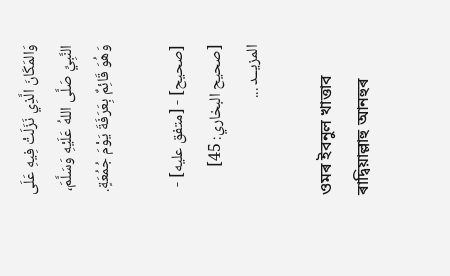وَالمَكَانَ الَّذِي نَزَلَتْ فِيهِ عَلَى النَّبِيِّ صَلَّى اللهُ عَلَيْهِ وَسَلَّمَ، وَهُوَ قَائِمٌ بِعَرَفَةَ يَوْمَ جُمُعَةٍ.

[صحيح] - [متفق عليه] - [صحيح البخاري: 45]
المزيــد ...

ওমৰ ইবনুল খাত্তাব ৰাদ্বিয়াল্লাহু আনহুৰ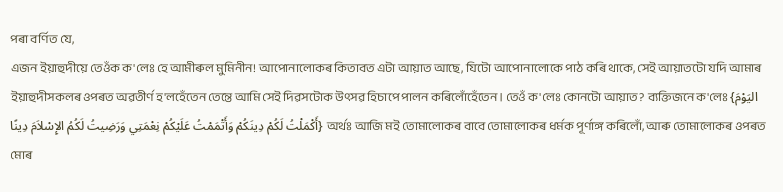পৰা বৰ্ণিত যে,
এজন ইয়াহুদীয়ে তেওঁক ক'লেঃ হে আমীৰুল মুমিনীন! আপোনালোকৰ কিতাবত এটা আয়াত আছে, যিটো আপোনালোকে পাঠ কৰি থাকে, সেই আয়াতটো যদি আমাৰ ইয়াহুদীসকলৰ ওপৰত অৱতীৰ্ণ হ'লহেঁতেন তেন্তে আমি সেই দিৱসটোক উৎসৱ হিচাপে পালন কৰিলোঁহেঁতেন। তেওঁ ক'লেঃ কোনটো আয়াত? ব্যক্তিজনে ক'লেঃ {اليَوْمَ أَكْمَلْتُ لَكُمْ دِينَكُمْ وَأَتْمَمْتُ عَلَيْكُمْ نِعْمَتِي وَرَضِيتُ لَكُمُ الإِسْلاَمَ دِينًا} অৰ্থঃ আজি মই তোমালোকৰ বাবে তোমালোকৰ ধৰ্মক পূৰ্ণাঙ্গ কৰিলোঁ, আৰু তোমালোকৰ ওপৰত মোৰ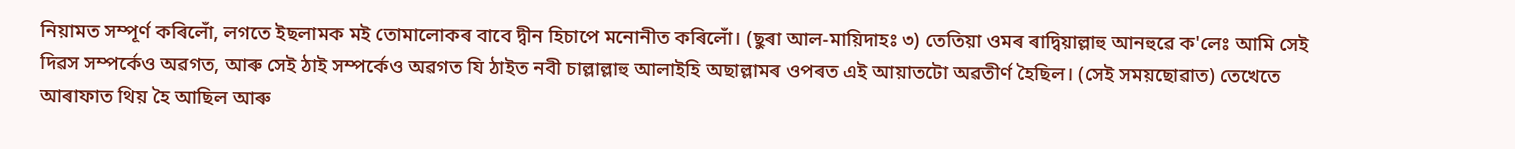নিয়ামত সম্পূৰ্ণ কৰিলোঁ, লগতে ইছলামক মই তোমালোকৰ বাবে দ্বীন হিচাপে মনোনীত কৰিলোঁ। (ছুৰা আল-মায়িদাহঃ ৩) তেতিয়া ওমৰ ৰাদ্বিয়াল্লাহু আনহুৱে ক'লেঃ আমি সেই দিৱস সম্পৰ্কেও অৱগত, আৰু সেই ঠাই সম্পৰ্কেও অৱগত যি ঠাইত নবী চাল্লাল্লাহু আলাইহি অছাল্লামৰ ওপৰত এই আয়াতটো অৱতীৰ্ণ হৈছিল। (সেই সময়ছোৱাত) তেখেতে আৰাফাত থিয় হৈ আছিল আৰু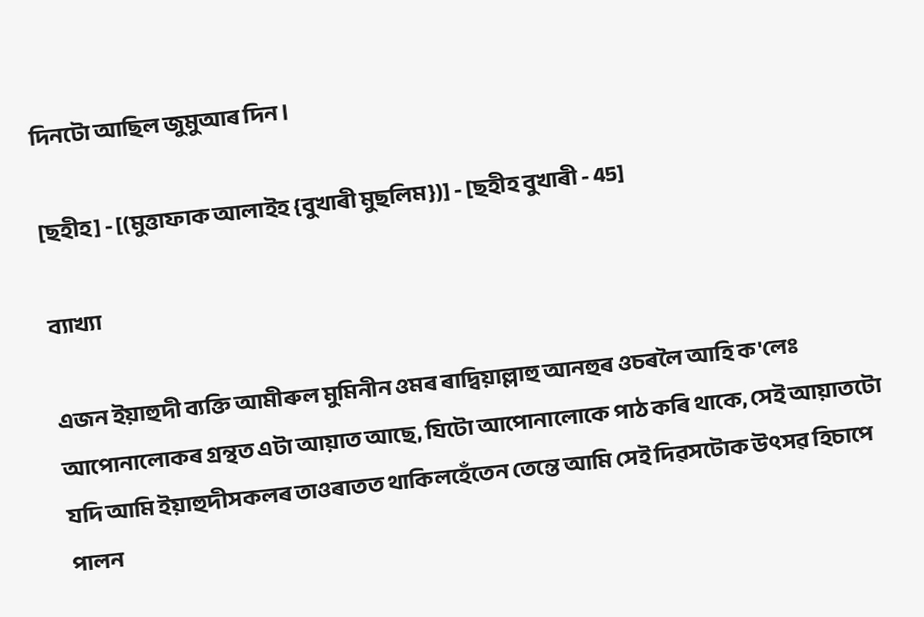দিনটো আছিল জুমুআৰ দিন।

[ছহীহ] - [(মুত্তাফাক আলাইহ {বুখাৰী মুছলিম})] - [ছহীহ বুখাৰী - 45]

ব্যাখ্যা

এজন ইয়াহুদী ব্যক্তি আমীৰুল মুমিনীন ওমৰ ৰাদ্বিয়াল্লাহু আনহুৰ ওচৰলৈ আহি ক'লেঃ আপোনালোকৰ গ্ৰন্থত এটা আয়াত আছে, যিটো আপোনালোকে পাঠ কৰি থাকে, সেই আয়াতটো যদি আমি ইয়াহুদীসকলৰ তাওৰাতত থাকিলহেঁতেন তেন্তে আমি সেই দিৱসটোক উৎসৱ হিচাপে পালন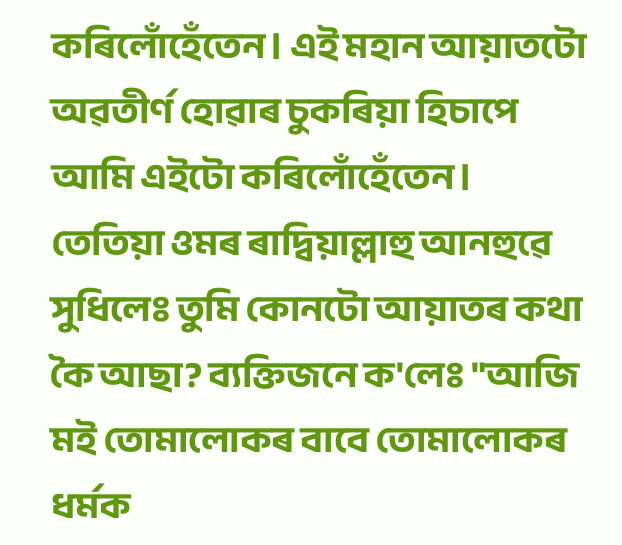কৰিলোঁহেঁতেন। এই মহান আয়াতটো অৱতীৰ্ণ হোৱাৰ চুকৰিয়া হিচাপে আমি এইটো কৰিলোঁহেঁতেন। তেতিয়া ওমৰ ৰাদ্বিয়াল্লাহু আনহুৱে সুধিলেঃ তুমি কোনটো আয়াতৰ কথা কৈ আছা? ব্যক্তিজনে ক'লেঃ "আজি মই তোমালোকৰ বাবে তোমালোকৰ ধৰ্মক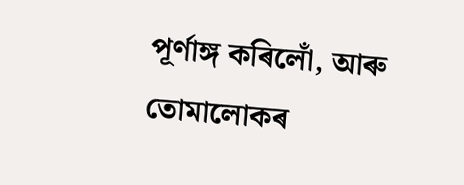পূৰ্ণাঙ্গ কৰিলোঁ, আৰু তোমালোকৰ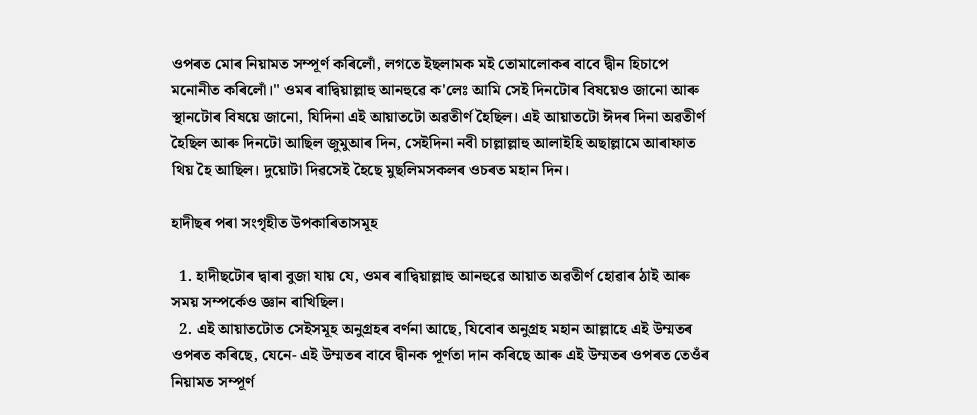ওপৰত মোৰ নিয়ামত সম্পূৰ্ণ কৰিলোঁ, লগতে ইছলামক মই তোমালোকৰ বাবে দ্বীন হিচাপে মনোনীত কৰিলোঁ।" ওমৰ ৰাদ্বিয়াল্লাহু আনহুৱে ক'লেঃ আমি সেই দিনটোৰ বিষয়েও জানো আৰু স্থানটোৰ বিষয়ে জানো, যিদিনা এই আয়াতটো অৱতীৰ্ণ হৈছিল। এই আয়াতটো ঈদৰ দিনা অৱতীৰ্ণ হৈছিল আৰু দিনটো আছিল জুমুআৰ দিন, সেইদিনা নবী চাল্লাল্লাহু আলাইহি অছাল্লামে আৰাফাত থিয় হৈ আছিল। দুয়োটা দিৱসেই হৈছে মুছলিমসকলৰ ওচৰত মহান দিন।

হাদীছৰ পৰা সংগৃহীত উপকাৰিতাসমূহ

  1. হাদীছটোৰ দ্বাৰা বুজা যায় যে, ওমৰ ৰাদ্বিয়াল্লাহু আনহুৱে আয়াত অৱতীৰ্ণ হোৱাৰ ঠাই আৰু সময় সম্পৰ্কেও জ্ঞান ৰাখিছিল।
  2. এই আয়াতটোত সেইসমূহ অনুগ্ৰহৰ বৰ্ণনা আছে, যিবোৰ অনুগ্ৰহ মহান আল্লাহে এই উম্মতৰ ওপৰত কৰিছে, যেনে- এই উম্মতৰ বাবে দ্বীনক পূৰ্ণতা দান কৰিছে আৰু এই উম্মতৰ ওপৰত তেওঁৰ নিয়ামত সম্পূৰ্ণ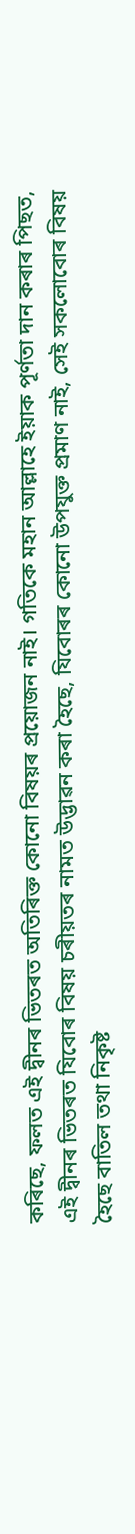কৰিছে, ফলত এই দ্বীনৰ ভিতৰত অতিৰিক্ত কোনো বিষয়ৰ প্ৰয়োজন নাই। গতিকে মহান আল্লাহে ইয়াক পূৰ্ণতা দান কৰাৰ পিছত, এই দ্বীনৰ ভিতৰত যিবোৰ বিষয় চৰীয়তৰ নামত উদ্ভাৱন কৰা হৈছে, যিবোৰৰ কোনো উপযুক্ত প্ৰমাণ নাই, সেই সকলোবোৰ বিষয় হৈছে বাতিল তথা নিকৃষ্ট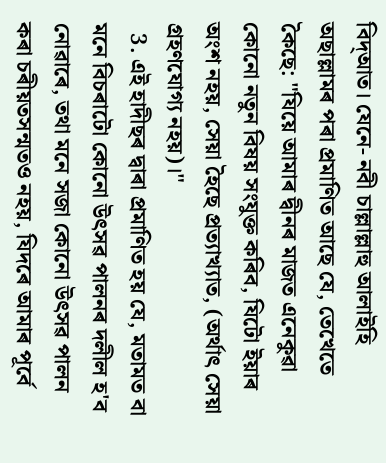বিদ্আত। যেনে- নবী চাল্লাল্লাহু আলাইহি অছাল্লামৰ পৰা প্ৰমাণিত আছে যে, তেখেতে কৈছে: "যিয়ে আমাৰ দ্বীনৰ মাজত এনেকুৱা কোনো নতুন বিষয় সংযুক্ত কৰিব, যিটো ইয়াৰ অংশ নহয়, সেয়া হৈছে প্ৰত্যাখ্যাত, (অৰ্থাৎ সেয়া গ্ৰহণযোগ্য নহয়)।"
  3. এই হাদীছৰ দ্বাৰা প্ৰমাণিত হয় যে, মতামত বা মনে বিচৰাটো কোনো উৎসৱ পালনৰ দলীল হ'ব নোৱাৰে, তথা মনে সজা কোনো উৎসৱ পালন কৰা চৰীয়তসন্মতও নহয়, যিদৰে আমাৰ পূৰ্বে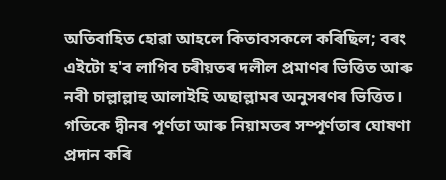অতিবাহিত হোৱা আহলে কিতাবসকলে কৰিছিল; বৰং এইটো হ'ব লাগিব চৰীয়তৰ দলীল প্ৰমাণৰ ভিত্তিত আৰু নবী চাল্লাল্লাহু আলাইহি অছাল্লামৰ অনুসৰণৰ ভিত্তিত। গতিকে দ্বীনৰ পূৰ্ণতা আৰু নিয়ামতৰ সম্পূৰ্ণতাৰ ঘোষণা প্ৰদান কৰি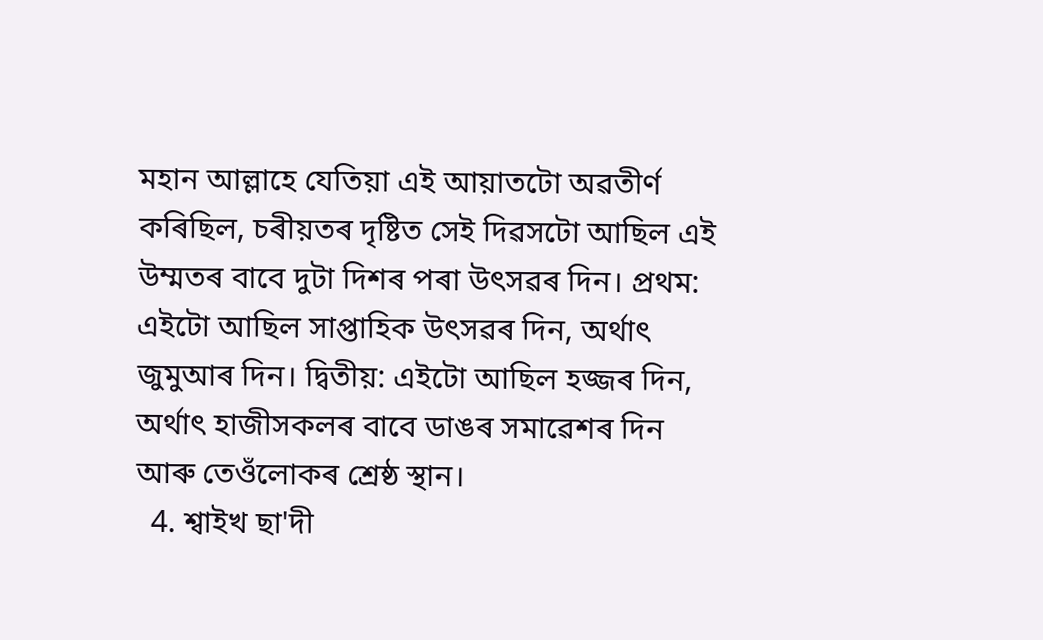মহান আল্লাহে যেতিয়া এই আয়াতটো অৱতীৰ্ণ কৰিছিল, চৰীয়তৰ দৃষ্টিত সেই দিৱসটো আছিল এই উম্মতৰ বাবে দুটা দিশৰ পৰা উৎসৱৰ দিন। প্ৰথম: এইটো আছিল সাপ্তাহিক উৎসৱৰ দিন, অৰ্থাৎ জুমুআৰ দিন। দ্বিতীয়: এইটো আছিল হজ্জৰ দিন, অৰ্থাৎ হাজীসকলৰ বাবে ডাঙৰ সমাৱেশৰ দিন আৰু তেওঁলোকৰ শ্ৰেষ্ঠ স্থান।
  4. শ্বাইখ ছা'দী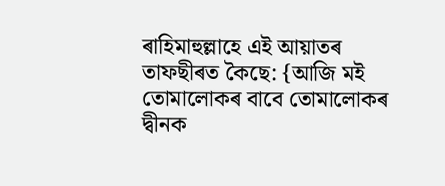ৰাহিমাহুল্লাহে এই আয়াতৰ তাফছীৰত কৈছে: {আজি মই তোমালোকৰ বাবে তোমালোকৰ দ্বীনক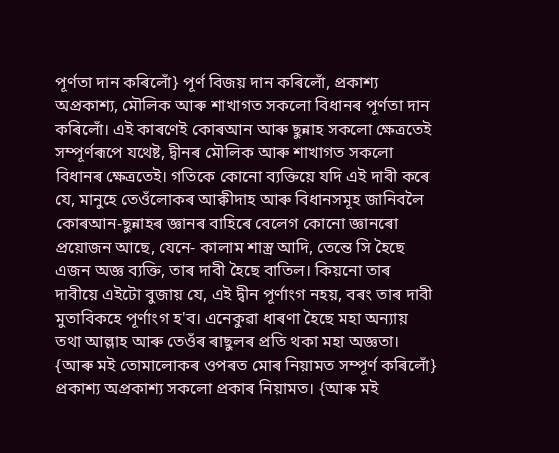পূৰ্ণতা দান কৰিলোঁ} পূৰ্ণ বিজয় দান কৰিলোঁ, প্ৰকাশ্য অপ্ৰকাশ্য, মৌলিক আৰু শাখাগত সকলো বিধানৰ পূৰ্ণতা দান কৰিলোঁ। এই কাৰণেই কোৰআন আৰু ছুন্নাহ সকলো ক্ষেত্ৰতেই সম্পূৰ্ণৰূপে যথেষ্ট, দ্বীনৰ মৌলিক আৰু শাখাগত সকলো বিধানৰ ক্ষেত্ৰতেই। গতিকে কোনো ব্যক্তিয়ে যদি এই দাবী কৰে যে, মানুহে তেওঁলোকৰ আক্বীদাহ আৰু বিধানসমূহ জানিবলৈ কোৰআন-ছুন্নাহৰ জ্ঞানৰ বাহিৰে বেলেগ কোনো জ্ঞানৰো প্ৰয়োজন আছে, যেনে- কালাম শাস্ত্ৰ আদি, তেন্তে সি হৈছে এজন অজ্ঞ ব্যক্তি, তাৰ দাবী হৈছে বাতিল। কিয়নো তাৰ দাবীয়ে এইটো বুজায় যে, এই দ্বীন পূৰ্ণাংগ নহয়, বৰং তাৰ দাবী মুতাবিকহে পূৰ্ণাংগ হ'ব। এনেকুৱা ধাৰণা হৈছে মহা অন্যায় তথা আল্লাহ আৰু তেওঁৰ ৰাছুলৰ প্ৰতি থকা মহা অজ্ঞতা। {আৰু মই তোমালোকৰ ওপৰত মোৰ নিয়ামত সম্পূৰ্ণ কৰিলোঁ} প্ৰকাশ্য অপ্ৰকাশ্য সকলো প্ৰকাৰ নিয়ামত। {আৰু মই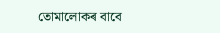তোমালোকৰ বাবে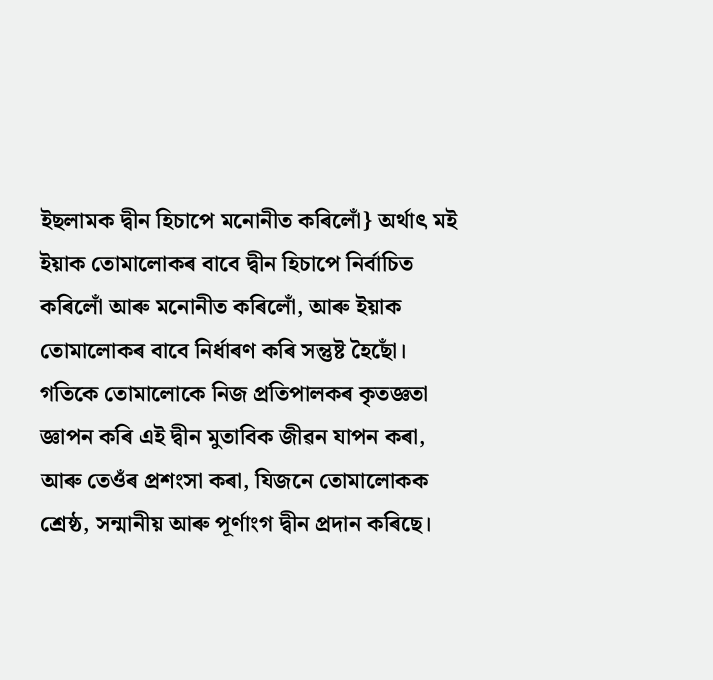ইছলামক দ্বীন হিচাপে মনোনীত কৰিলোঁ} অৰ্থাৎ মই ইয়াক তোমালোকৰ বাবে দ্বীন হিচাপে নিৰ্বাচিত কৰিলোঁ আৰু মনোনীত কৰিলোঁ, আৰু ইয়াক তোমালোকৰ বাবে নিৰ্ধাৰণ কৰি সন্তুষ্ট হৈছোঁ। গতিকে তোমালোকে নিজ প্ৰতিপালকৰ কৃতজ্ঞতা জ্ঞাপন কৰি এই দ্বীন মুতাবিক জীৱন যাপন কৰা, আৰু তেওঁৰ প্ৰশংসা কৰা, যিজনে তোমালোকক শ্ৰেষ্ঠ, সন্মানীয় আৰু পূৰ্ণাংগ দ্বীন প্ৰদান কৰিছে।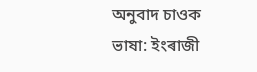অনুবাদ চাওক
ভাষা: ইংৰাজী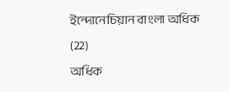ইন্দোনেচিয়ান বাংলা অধিক (22)
অধিক